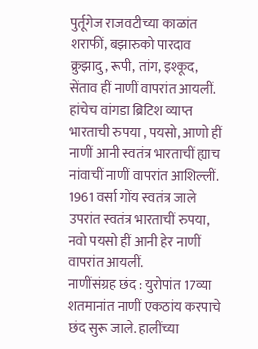पुर्तूगेज राजवटीच्या काळांत शराफीं, बझारुको पारदाव क्रुझादु, रूपी, तांग, इश्कूद, सेंताव हीं नाणीं वापरांत आयलीं. हांचेच वांगडा ब्रिटिश व्याप्त भारताची रुपया , पयसो, आणो हीं नाणीं आनी स्वतंत्र भारताचीं ह्याच नांवाचीं नाणीं वापरांत आशिल्लीं. 1961 वर्सा गोंय स्वतंत्र जाले उपरांत स्वतंत्र भारताचीं रुपया, नवो पयसो हीं आनी हेर नाणीं वापरांत आयलीं.
नाणींसंग्रह छंद : युरोपांत 17व्या शतमानांत नाणीं एकठांय करपाचे छंद सुरू जाले. हालींच्या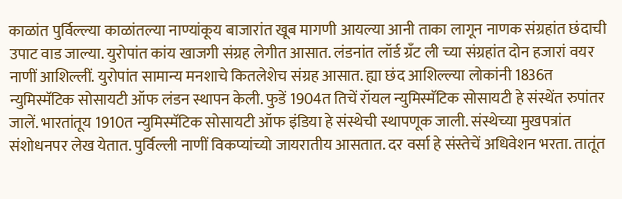काळांत पुर्विल्ल्या काळांतल्या नाण्यांकूय बाजारांत खूब मागणी आयल्या आनी ताका लागून नाणक संग्रहांत छंदाची उपाट वाड जाल्या. युरोपांत कांय खाजगी संग्रह लेगीत आसात. लंडनांत लॉर्ड ग्रॅंट ली च्या संग्रहांत दोन हजारां वयर नाणीं आशिल्लीं. युरोपांत सामान्य मनशाचे कितलेशेच संग्रह आसात. ह्या छंद आशिल्ल्या लोकांनी 1836त न्युमिस्मॅटिक सोसायटी ऑफ लंडन स्थापन केली. फुडें 1904त तिचें रॉयल न्युमिस्मॅटिक सोसायटी हे संस्थेंत रुपांतर जालें. भारतांतूय 1910त न्युमिस्मॅटिक सोसायटी ऑफ इंडिया हे संस्थेची स्थापणूक जाली. संस्थेच्या मुखपत्रांत संशोधनपर लेख येतात. पुर्विल्ली नाणीं विकप्यांच्यो जायरातीय आसतात. दर वर्सा हे संस्तेचें अधिवेशन भरता. तातूंत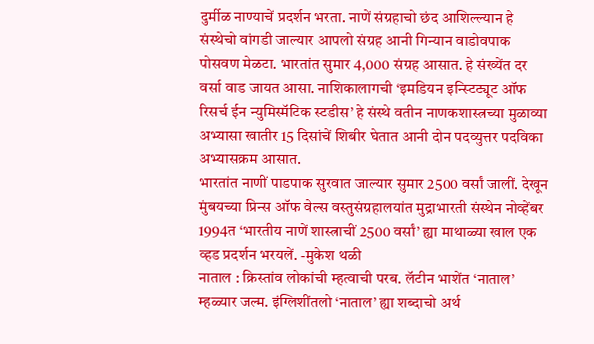दुर्मीळ नाण्याचें प्रदर्शन भरता. नाणें संग्रहाचो छंद आशिल्ल्यान हे संस्थेचो वांगडी जाल्यार आपलो संग्रह आनी गिन्यान वाडोवपाक पोसवण मेळटा. भारतांत सुमार 4,000 संग्रह आसात. हे संख्येंत दर वर्सा वाड जायत आसा. नाशिकालागची ‘इमडियन इन्स्टिट्यूट ऑफ रिसर्च ईन न्युमिस्मॅटिक स्टडीस’ हे संस्थे वतीन नाणकशास्त्रच्या मुळाव्या अभ्यासा खातीर 15 दिसांचें शिबीर घेतात आनी दोन पदव्युत्तर पदविका अभ्यासक्रम आसात.
भारतांत नाणीं पाडपाक सुरवात जाल्यार सुमार 2500 वर्सां जालीं. देखून मुंबयच्या प्रिन्स ऑफ वेल्स वस्तुसंग्रहालयांत मुद्राभारती संस्थेन नोव्हेंबर 1994त ‘भारतीय नाणें शास्त्राचीं 2500 वर्सां’ ह्या माथाळ्या खाल एक व्हड प्रदर्शन भरयलें. -मुकेश थळी
नाताल : क्रिस्तांव लोकांची म्हत्वाची परब. लॅटीन भाशेंत ‘नाताल’ म्हळ्यार जल्म. इंग्लिशींतलो ‘नाताल’ ह्या शब्दाचो अर्थ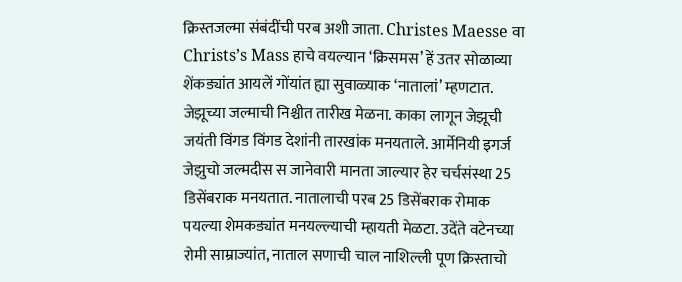क्रिस्तजल्मा संबंदींची परब अशी जाता. Christes Maesse वा Christs’s Mass हाचे वयल्यान ‘क्रिसमस’ हें उतर सोळाव्या शेंकड्यांत आयलें गोंयांत ह्या सुवाळ्याक ‘नातालां’ म्हणटात.
जेझूच्या जल्माची निश्चीत तारीख मेळना. काका लागून जेझूची जयंती विंगड विंगड देशांनी तारखांक मनयताले. आर्मेनियी इगर्ज जेझुचो जल्मदीस स जानेवारी मानता जाल्यार हेर चर्चसंस्था 25 डिसेंबराक मनयतात. नातालाची परब 25 डिसेंबराक रोमाक पयल्या शेमकड्यांत मनयल्ल्याची म्हायती मेळटा. उदेंते वटेनच्या रोमी साम्राज्यांत, नाताल सणाची चाल नाशिल्ली पूण क्रिस्ताचो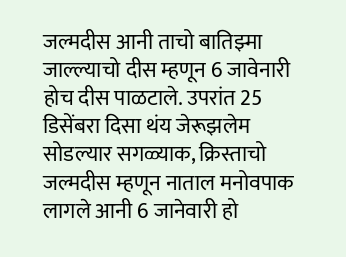जल्मदीस आनी ताचो बातिझ्मा जाल्ल्याचो दीस म्हणून 6 जावेनारी होच दीस पाळटाले. उपरांत 25 डिसेंबरा दिसा थंय जेरूझलेम सोडल्यार सगळ्याक, क्रिस्ताचो जल्मदीस म्हणून नाताल मनोवपाक लागले आनी 6 जानेवारी हो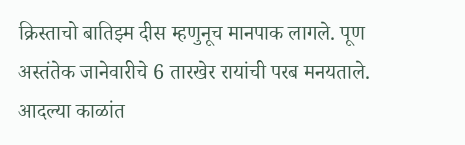क्रिस्ताचो बातिझ्म दीस म्हणुनूच मानपाक लागले. पूण अस्तंतेक जानेवारीचे 6 तारखेर रायांची परब मनयताले. आदल्या काळांत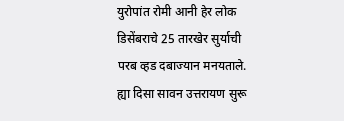युरोपांत रोमी आनी हेर लोक डिसेंबराचे 25 तारखेर सुर्याची परब व्हड दबाज्यान मनयताले. ह्या दिसा सावन उत्तरायण सुरू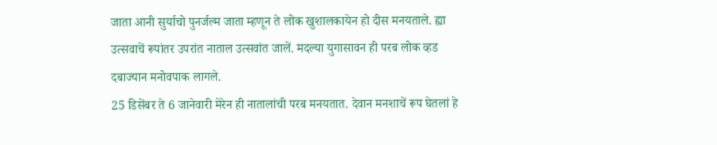जाता आनी सुर्याचो पुनर्जल्म जाता म्हणून ते लोक खुशालकायेन हो दीस मनयताले. ह्या उत्सवाचें रूपांतर उपरांत नाताल उत्सवांत जालें. मदल्या युगासावन ही परब लोक व्हड दबाज्यान मनोवपाक लागले.
25 डिसेंबर ते 6 जानेवारी मेरेन ही नातालांची परब मनयतात. देवान मनशाचें रूप घेतलां हे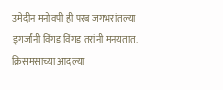उमेदीन मनोवपी ही परब जगभरांतल्या इगर्जांनी विंगड विंगड तरांनी मनयतात. क्रिसमसाच्या आदल्या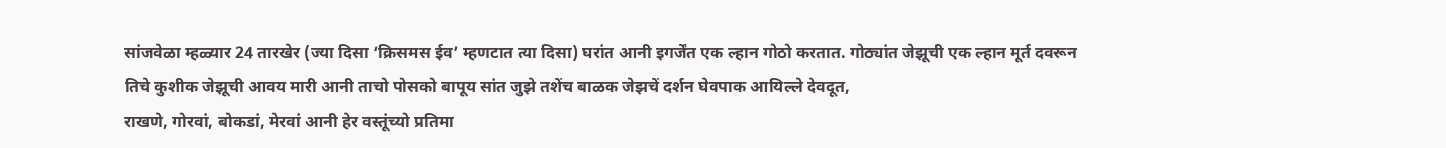सांजवेळा म्हळ्यार 24 तारखेर (ज्या दिसा ‘क्रिसमस ईव’ म्हणटात त्या दिसा) घरांत आनी इगर्जेंत एक ल्हान गोठो करतात. गोठ्यांत जेझूची एक ल्हान मूर्त दवरून तिचे कुशीक जेझूची आवय मारी आनी ताचो पोसको बापूय सांत जुझे तशेंच बाळक जेझचें दर्शन घेवपाक आयिल्ले देवदूत,
राखणे, गोरवां, बोकडां, मेरवां आनी हेर वस्तूंच्यो प्रतिमा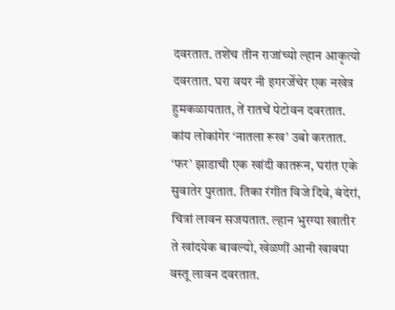दवरतात. तशेंच तीन राजांच्यो ल्हान आकृत्यो दवरतात. घरा वयर नी इगरर्जेचेर एक नखेत्र हुमकळायतात, तें रातचें पेटोवन दवरतात. कांय लोकांगेर ‘नातला रूख’ उबो करतात. ‘फर’ झाडाची एक खांदी कातरून, घरांत एके सुवातेर पुरतात. तिका रंगीत विजे दिवे, बंदेरां, चित्रां लावन सजयतात. ल्हान भुरग्या खातीर ते खांदयेक बावल्यो, खेळणीं आनी खावपा वस्तू लावन दवरतात.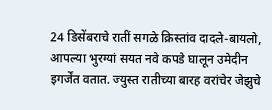24 डिसेंबराचे रातीं सगळे क्रिस्तांव दादले-बायलो, आपल्या भुरग्यां सयत नवे कपडे घालून उमेदीन इगर्जेंत वतात. ज्युस्त रातीच्या बारह वरांचेर जेझुचे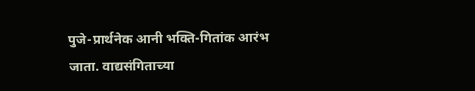पुजे-प्रार्थनेक आनी भक्ति-गितांक आरंभ जाता. वाद्यसंगिताच्या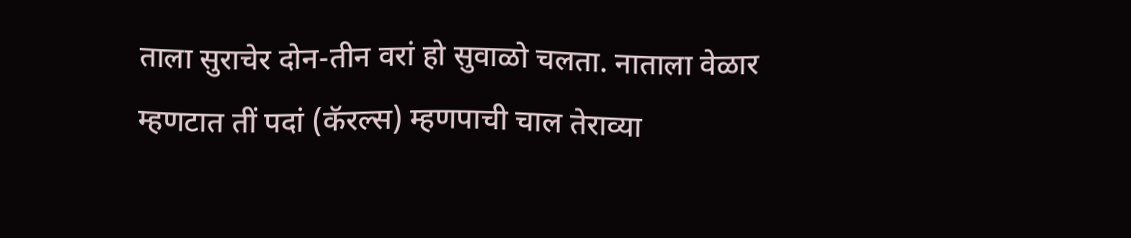ताला सुराचेर दोन-तीन वरां हो सुवाळो चलता. नाताला वेळार म्हणटात तीं पदां (कॅरल्स) म्हणपाची चाल तेराव्या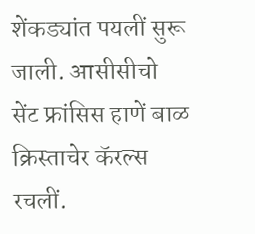शेंकड्यांत पयलीं सुरू जाली. आसीसीचो सेंट फ्रांसिस हाणें बाळ क्रिस्ताचेर कॅरल्स रचलीं.